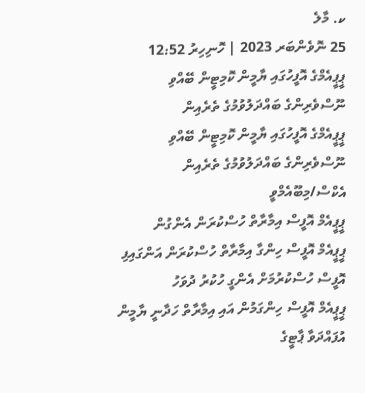ކ. މާލެ
25 ނޮވެންބަރ 2023 | ހޮނިހިރު 12:52
ޕީޕީއެމްގެ އޮފީހުގައި ޔާމީން ކޮމިޓީން ބޭއްވި ނޫސްވެރިންގެ ބައްދަލުވުމުގެ ތެރެއިން
ޕީޕީއެމްގެ އޮފީހުގައި ޔާމީން ކޮމިޓީން ބޭއްވި ނޫސްވެރިންގެ ބައްދަލުވުމުގެ ތެރެއިން
އެކްސް/މިބޫއެމްވީ
ޕީޕީއެމް އޮފީސް އިމާރާތް ހުސްކުރަން އެންގުން
ޕީޕީއެމް އޮފީސް ހިންގާ އިމާރާތް ހުސްކުރަން އަންގައިފި
އޮފީސް ހުސްކުރުމަށް އެންގީ ހުކުރު ދުވަހު
ޕީޕީއެމް އޮފީސް ހިންގަމުން އައި އިމާރާތް ހަދާނީ ޔާމީން އުފައްދަވާ ޕާޓީގެ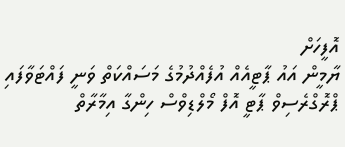އޮފީހަށް
ޔާމީން އައު ޕާޓީއެއް އުފެއްދުމުގެ މަސައްކަތް ވަނީ ފައްޓަވާފައި
ޕްރޮގްރެސިވް ޕާޓީ އޮފް މޯލްޑިވްސް ހިންގާ އިމާރާތް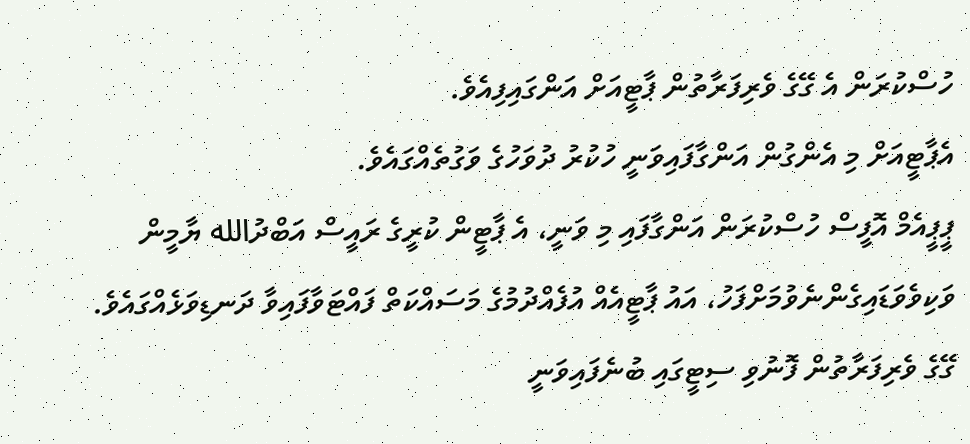ހުސްކުރަން އެ ގޭގެ ވެރިފަރާތުން ޕާޓީއަށް އަންގައިފިއެވެ.
އެޕާޓީއަށް މި އެންގުން އަންގާފައިވަނީ ހުކުރު ދުވަހުގެ ވަގުތެއްގައެވެ.
ޕީޕީއެމް އޮފީސް ހުސްކުރަން އަންގާފައި މި ވަނީ، އެ ޕާޓީން ކުރީގެ ރައީސް އަބްދުالله ޔާމީން ވަކިވެވަޑައިގެންނެވުމަށްފަހު، އައު ޕާޓީއެއް އުފެއްދުމުގެ މަސައްކަތް ފައްޓަވާފައިވާ ދަނޑިވަޅެއްގައެވެ.
ގޭގެ ވެރިފަރާތުން ފޮނުވި ސިޓީގައި ބުނެފައިވަނީ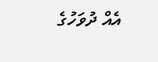އެއް ދުވަހުގެ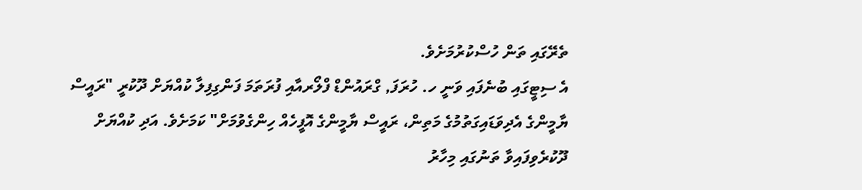ތެރޭގައި ތަން ހުސްކުރުމަށެވެ.
އެ ސިޓީގައި ބުނެފައި ވަނީ ހ. ހުރަފަ, ގްރައުންޑް ފްލޯރއާއި ފުރަތަމަ ފަންގިފިލާ ކުއްޔަށް ދޫކުރީ "ރައީސް ޔާމީންގެ އެދިވަޑައިގަތުމުގެ މަތިން، ރައީސް ޔާމީންގެ އޮފީހެއް ހިންގެވުމަށް" ކަމަށެވެ. އަދި ކުއްޔަށް ދޫކުރެވިފައިވާ ތަނުގައި މިހާރު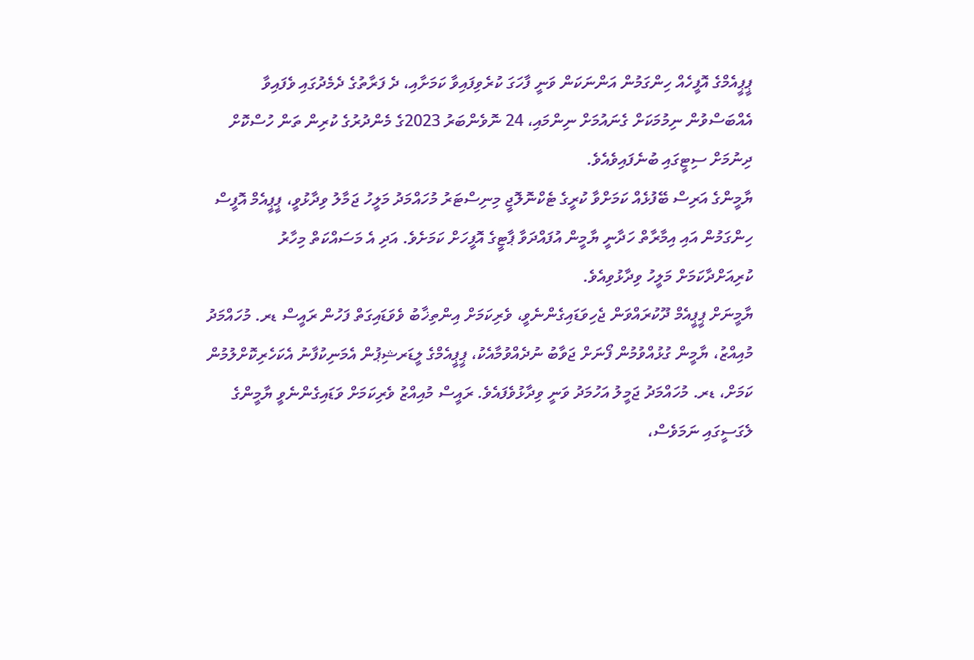ޕީޕީއެމްގެ އޮފީހެއް ހިންގަމުން އަންނަކަން ވަނީ ފާހަގަ ކުރެވިފައިވާ ކަމަށާއި، ދެ ފަރާތުގެ ދެމެދުގައި ވެފައިވާ އެއްބަސްވުން ނިމުމަކަށް ގެނައުމަށް ނިންމައި، 24 ނޮވެންބަރު 2023ގެ މެންދުރުގެ ކުރިން ތަން ހުސްކޮށް ދިނުމަށް ސިޓީގައި ބުނެފައިވެއެވެ.
ޔާމީންގެ އަރިސް ބޭފުޅެއް ކަމަށްވާ ކުރީގެ ޓެކްނޮލޮޖީ މިނިސްޓަރު މުހައްމަދު މަލީހު ޖަމާލު ވިދާޅުވީ، ޕީޕީއެމް އޮފީސް ހިންގަމުން އައި އިމާރާތް ހަދާނީ ޔާމީން އުފައްދަވާ ޕާޓީގެ އޮފީހަށް ކަމަށެވެ. އަދި އެ މަސައްކަތް މިހާރު ކުރިއަށްދާކަމަށް މަލީހު ވިދާޅުވިއެވެ.
ޔާމީނަށް ޕީޕީއެމް ދޫކުރައްވަން ޖެހިވަޑައިގެންނެވީ، ވެރިކަމަށް އިންތިޚާބު ވެވަޑައިގަތް ފަހުން ރައީސް ޑރ. މުހައްމަދު މުއިއްޒު، ޔާމީން ގުޅުއްވުމުން ފޯނަށް ޖަވާބު ނުދެއްވުމާއެކު، ޕީޕީއެމްގެ ލީޑަރޝިޕުން އެމަނިކުފާނު އެކަހެރިކޮށްލުމުން ކަމަށް، ޑރ. މުހައްމަދު ޖަމީލު އަހުމަދު ވަނީ ވިދާޅުވެފައެވެ. ރައީސް މުއިއްޒު ވެރިކަމަށް ވަޑައިގެންނެވީ ޔާމީންގެ ލެގަސީގައި ނަމަވެސް،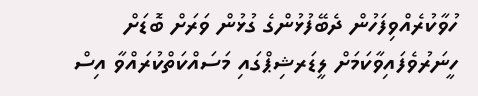ހުވާކުރެއްވިފަހުން ދެބޭފުޅުންގެ ގުޅުން ވަރަށް ބޮޑަށް ހީނަރުވެފައިވާކަމަށް ލީޑަރޝިޕްގައި މަސައްކަތްކުރައްވާ އިސް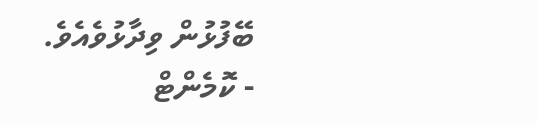ބޭފުޅުން ވިދާޅުވެއެވެ.
- ކޮމެންޓް